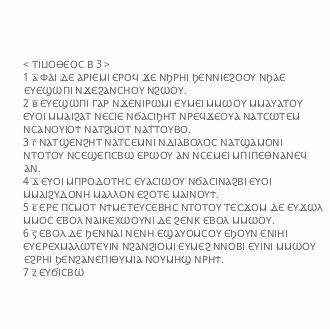< ⲦⲒⳘⲞⲐⲈⲞⲤ Ⲃ 3 >
1 ⲁ̅ ⲪⲀⲒ ⲆⲈ ⲀⲢⲒⲈⲘⲒ ⲈⲢⲞϤ ϪⲈ ⲚϦⲢⲎⲒ ϦⲈⲚⲚⲒⲈϨⲞⲞⲨ ⲚϦⲀⲈ ⲈⲨⲈϢⲰⲠⲒ ⲚϪⲈϨⲀⲚⲤⲎⲞⲨ ⲚϨⲰⲞⲨ.
2 ⲃ̅ ⲈⲨⲈϢⲰⲠⲒ ⲄⲀⲢ ⲚϪⲈⲚⲒⲢⲰⲘⲒ ⲈⲨⲘⲈⲒ ⲘⲘⲰⲞⲨ ⲘⲘⲀⲨⲀⲦⲞⲨ ⲈⲨⲞⲒ ⲘⲘⲀⲒϨⲀⲦ ⲚⲈⲤⲒⲈ ⲚϬⲀⲤⲒϦⲎⲦ ⲚⲢⲈϤϪⲈⲞⲨⲀ ⲚⲀⲦⲤⲰⲦⲈⲘ ⲚⲤⲀⲚⲞⲨⲒⲞϮ ⲚⲀⲦϨⲘⲞⲦ ⲚⲀⲦⲦⲞⲨⲂⲞ.
3 ⲅ̅ ⲚⲀⲦϢⲈⲚϨⲎⲦ ⲚⲀⲦⲤⲈⲘⲚⲒ ⲚⲆⲒⲀⲂⲞⲖⲞⲤ ⲚⲀⲦϢⲀⲘⲞⲚⲒ ⲚⲦⲞⲦⲞⲨ ⲚⲤⲈϢⲈⲠⲤⲂⲰ ⲈⲢⲰⲞⲨ ⲀⲚ ⲚⲤⲈⲘⲈⲒ ⲘⲠⲒⲠⲈⲐⲚⲀⲚⲈϤ ⲀⲚ.
4 ⲇ̅ ⲈⲨⲞⲒ ⲘⲠⲢⲞⲆⲞⲦⲎⲤ ⲈⲨⲀⲤⲒⲰⲞⲨ ⲚϬⲀⲤⲒⲚⲀϨⲂⲒ ⲈⲨⲞⲒ ⲘⲘⲀⲒϨⲨⲆⲞⲚⲎ ⲘⲀⲖⲖⲞⲚ ⲈϨⲞⲦⲈ ⲘⲀⲒⲚⲞⲨϮ.
5 ⲉ̅ ⲈⲢⲈ ⲠⲤⲘⲞⲦ ⲚϮⲘⲈⲦⲈⲨⲤⲈⲂⲎⲤ ⲚⲦⲞⲦⲞⲨ ⲦⲈⲤϪⲞⲘ ⲆⲈ ⲈⲨϪⲰⲖ ⲘⲘⲞⲤ ⲈⲂⲞⲖ ⲚⲀⲒⲔⲈⲬⲰⲞⲨⲚⲒ ⲆⲈ ϨⲈⲚⲔ ⲈⲂⲞⲖ ⲘⲘⲰⲞⲨ.
6 ⲋ̅ ⲈⲂⲞⲖ ⲆⲈ ϦⲈⲚⲚⲀⲒ ⲚⲈⲚⲎ ⲈϢⲀⲨⲞⲘⲤⲞⲨ ⲈϦⲞⲨⲚ ⲈⲚⲒⲎⲒ ⲈⲨⲈⲢⲈⲬⲘⲀⲖⲰⲦⲈⲨⲒⲚ ⲚϨⲀⲚϨⲒⲞⲘⲒ ⲈⲨⲘⲈϨ ⲚⲚⲞⲂⲒ ⲈⲨⲒⲚⲒ ⲘⲘⲰⲞⲨ ⲈϨⲢⲎⲒ ϦⲈⲚϨⲀⲚⲈⲠⲒⲐⲨⲘⲒⲀ ⲚⲞⲨⲘⲎϢ ⲚⲢⲎϮ.
7 ⲍ̅ ⲈⲨϬⲒⲤⲂⲰ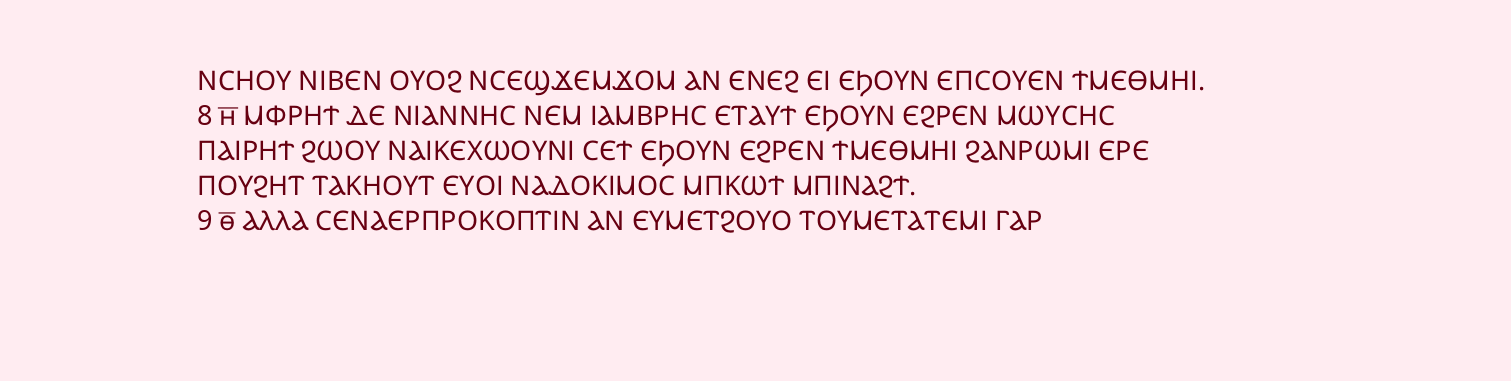ⲚⲤⲎⲞⲨ ⲚⲒⲂⲈⲚ ⲞⲨⲞϨ ⲚⲤⲈϢϪⲈⲘϪⲞⲘ ⲀⲚ ⲈⲚⲈϨ ⲈⲒ ⲈϦⲞⲨⲚ ⲈⲠⲤⲞⲨⲈⲚ ϮⲘⲈⲐⲘⲎⲒ.
8 ⲏ̅ ⲘⲪⲢⲎϮ ⲆⲈ ⲚⲒⲀⲚⲚⲎⲤ ⲚⲈⲘ ⲒⲀⲘⲂⲢⲎⲤ ⲈⲦⲀⲨϮ ⲈϦⲞⲨⲚ ⲈϨⲢⲈⲚ ⲘⲰⲨⲤⲎⲤ ⲠⲀⲒⲢⲎϮ ϨⲰⲞⲨ ⲚⲀⲒⲔⲈⲬⲰⲞⲨⲚⲒ ⲤⲈϮ ⲈϦⲞⲨⲚ ⲈϨⲢⲈⲚ ϮⲘⲈⲐⲘⲎⲒ ϨⲀⲚⲢⲰⲘⲒ ⲈⲢⲈ ⲠⲞⲨϨⲎⲦ ⲦⲀⲔⲎⲞⲨⲦ ⲈⲨⲞⲒ ⲚⲀⲆⲞⲔⲒⲘⲞⲤ ⲘⲠⲔⲰϮ ⲘⲠⲒⲚⲀϨϮ.
9 ⲑ̅ ⲀⲖⲖⲀ ⲤⲈⲚⲀⲈⲢⲠⲢⲞⲔⲞⲠⲦⲒⲚ ⲀⲚ ⲈⲨⲘⲈⲦϨⲞⲨⲞ ⲦⲞⲨⲘⲈⲦⲀⲦⲈⲘⲒ ⲄⲀⲢ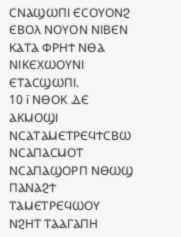ⲤⲚⲀϢⲰⲠⲒ ⲈⲤⲞⲨⲞⲚϨ ⲈⲂⲞⲖ ⲚⲞⲨⲞⲚ ⲚⲒⲂⲈⲚ ⲔⲀⲦⲀ ⲪⲢⲎϮ ⲚⲐⲀ ⲚⲒⲔⲈⲬⲰⲞⲨⲚⲒ ⲈⲦⲀⲤϢⲰⲠⲒ.
10 ⲓ̅ ⲚⲐⲞⲔ ⲆⲈ ⲀⲔⲘⲞϢⲒ ⲚⲤⲀⲦⲀⲘⲈⲦⲢⲈϤϮⲤⲂⲰ ⲚⲤⲀⲠⲀⲤⲘⲞⲦ ⲚⲤⲀⲠⲀϢⲞⲢⲠ ⲚⲐⲰϢ ⲠⲀⲚⲀϨϮ ⲦⲀⲘⲈⲦⲢⲈϤⲰⲞⲨ ⲚϨⲎⲦ ⲦⲀⲀⲄⲀⲠⲎ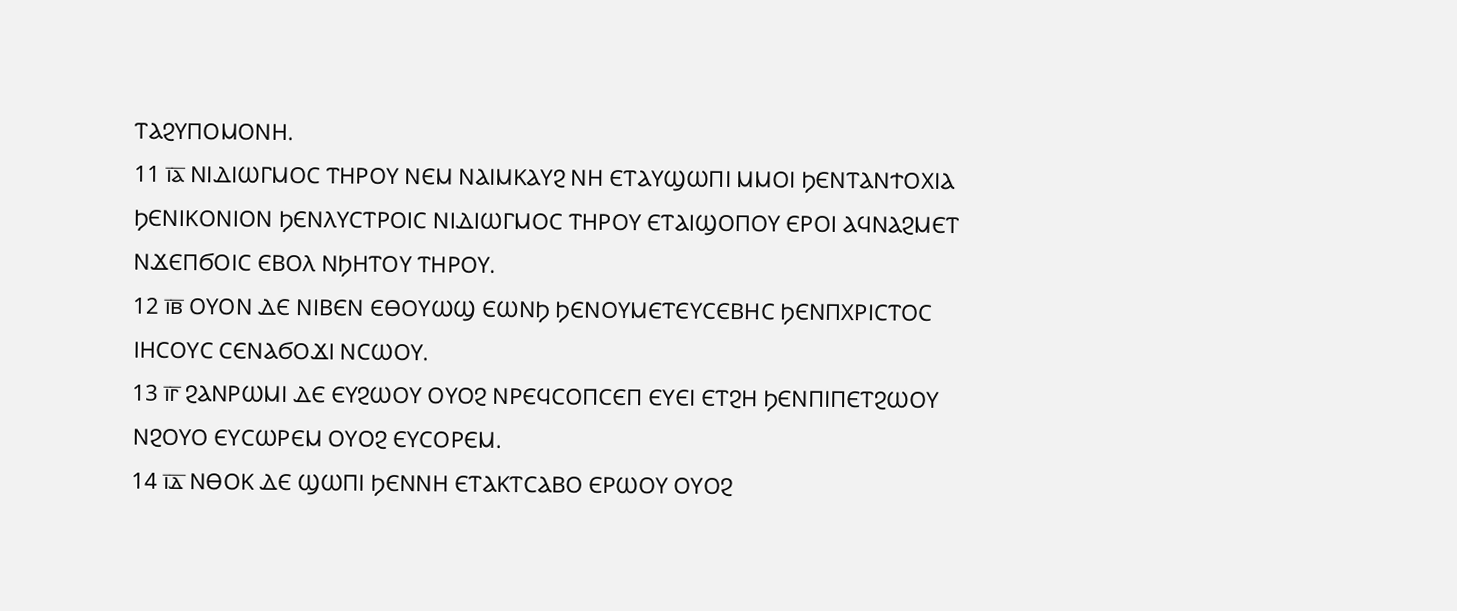ⲦⲀϨⲨⲠⲞⲘⲞⲚⲎ.
11 ⲓ̅ⲁ̅ ⲚⲒⲆⲒⲰⲄⲘⲞⲤ ⲦⲎⲢⲞⲨ ⲚⲈⲘ ⲚⲀⲒⲘⲔⲀⲨϨ ⲚⲎ ⲈⲦⲀⲨϢⲰⲠⲒ ⲘⲘⲞⲒ ϦⲈⲚⲦⲀⲚϮⲞⲬⲒⲀ ϦⲈⲚⲒⲔⲞⲚⲒⲞⲚ ϦⲈⲚⲖⲨⲤⲦⲢⲞⲒⲤ ⲚⲒⲆⲒⲰⲄⲘⲞⲤ ⲦⲎⲢⲞⲨ ⲈⲦⲀⲒϢⲞⲠⲞⲨ ⲈⲢⲞⲒ ⲀϤⲚⲀϨⲘⲈⲦ ⲚϪⲈⲠϬⲞⲒⲤ ⲈⲂⲞⲖ ⲚϦⲎⲦⲞⲨ ⲦⲎⲢⲞⲨ.
12 ⲓ̅ⲃ̅ ⲞⲨⲞⲚ ⲆⲈ ⲚⲒⲂⲈⲚ ⲈⲐⲞⲨⲰϢ ⲈⲰⲚϦ ϦⲈⲚⲞⲨⲘⲈⲦⲈⲨⲤⲈⲂⲎⲤ ϦⲈⲚⲠⲬⲢⲒⲤⲦⲞⲤ ⲒⲎⲤⲞⲨⲤ ⲤⲈⲚⲀϬⲞϪⲒ ⲚⲤⲰⲞⲨ.
13 ⲓ̅ⲅ̅ ϨⲀⲚⲢⲰⲘⲒ ⲆⲈ ⲈⲨϨⲰⲞⲨ ⲞⲨⲞϨ ⲚⲢⲈϤⲤⲞⲠⲤⲈⲠ ⲈⲨⲈⲒ ⲈⲦϨⲎ ϦⲈⲚⲠⲒⲠⲈⲦϨⲰⲞⲨ ⲚϨⲞⲨⲞ ⲈⲨⲤⲰⲢⲈⲘ ⲞⲨⲞϨ ⲈⲨⲤⲞⲢⲈⲘ.
14 ⲓ̅ⲇ̅ ⲚⲐⲞⲔ ⲆⲈ ϢⲰⲠⲒ ϦⲈⲚⲚⲎ ⲈⲦⲀⲔⲦⲤⲀⲂⲞ ⲈⲢⲰⲞⲨ ⲞⲨⲞϨ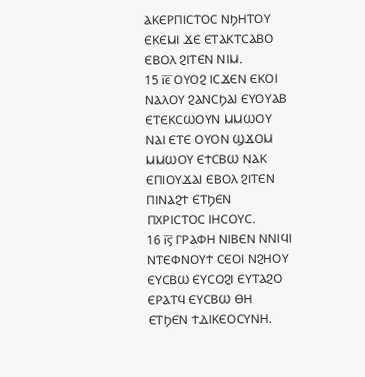ⲀⲔⲈⲢⲠⲒⲤⲦⲞⲤ ⲚϦⲎⲦⲞⲨ ⲈⲔⲈⲘⲒ ϪⲈ ⲈⲦⲀⲔⲦⲤⲀⲂⲞ ⲈⲂⲞⲖ ϨⲒⲦⲈⲚ ⲚⲒⲘ.
15 ⲓ̅ⲉ̅ ⲞⲨⲞϨ ⲒⲤϪⲈⲚ ⲈⲔⲞⲒ ⲚⲀⲖⲞⲨ ϨⲀⲚⲤϦⲀⲒ ⲈⲨⲞⲨⲀⲂ ⲈⲦⲈⲔⲤⲰⲞⲨⲚ ⲘⲘⲰⲞⲨ ⲚⲀⲒ ⲈⲦⲈ ⲞⲨⲞⲚ ϢϪⲞⲘ ⲘⲘⲰⲞⲨ ⲈϮⲤⲂⲰ ⲚⲀⲔ ⲈⲠⲒⲞⲨϪⲀⲒ ⲈⲂⲞⲖ ϨⲒⲦⲈⲚ ⲠⲒⲚⲀϨϮ ⲈⲦϦⲈⲚ ⲠⲬⲢⲒⲤⲦⲞⲤ ⲒⲎⲤⲞⲨⲤ.
16 ⲓ̅ⲋ̅ ⲄⲢⲀⲪⲎ ⲚⲒⲂⲈⲚ ⲚⲚⲒϤⲒ ⲚⲦⲈⲪⲚⲞⲨϮ ⲤⲈⲞⲒ ⲚϨⲎⲞⲨ ⲈⲨⲤⲂⲰ ⲈⲨⲤⲞϨⲒ ⲈⲨⲦⲀϨⲞ ⲈⲢⲀⲦϤ ⲈⲨⲤⲂⲰ ⲐⲎ ⲈⲦϦⲈⲚ ϮⲆⲒⲔⲈⲞⲤⲨⲚⲎ.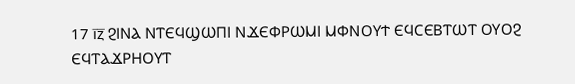17 ⲓ̅ⲍ̅ ϨⲒⲚⲀ ⲚⲦⲈϤϢⲰⲠⲒ ⲚϪⲈⲪⲢⲰⲘⲒ ⲘⲪⲚⲞⲨϮ ⲈϤⲤⲈⲂⲦⲰⲦ ⲞⲨⲞϨ ⲈϤⲦⲀϪⲢⲎⲞⲨⲦ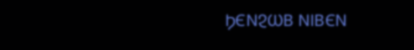ϦⲈⲚϨⲰⲂ ⲚⲒⲂⲈⲚ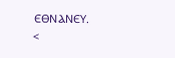ⲈⲐⲚⲀⲚⲈⲨ.
<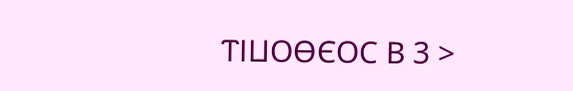ⲦⲒⳘⲞⲐⲈⲞⲤ Ⲃ 3 >